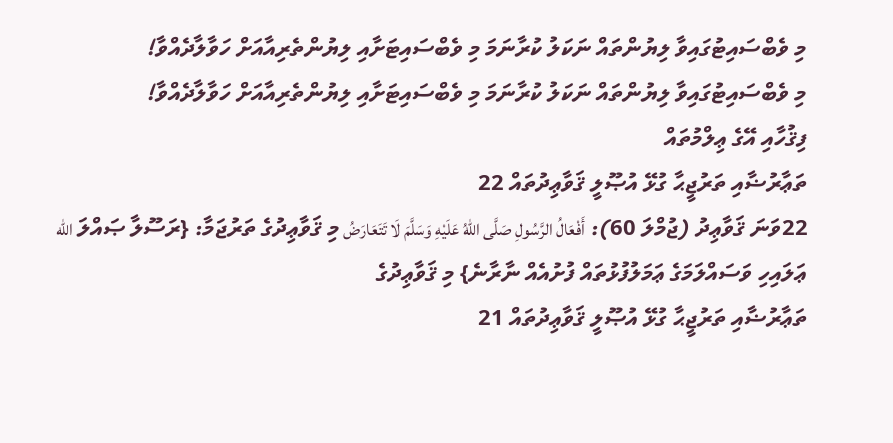މި ވެބްސައިޓުގައިވާ ލިޔުންތައް ނަކަލު ކުރާނަމަ މި ވެބްސައިޓަށާއި ލިޔުންތެރިއާއަށް ހަވާލާދެއްވާ!
މި ވެބްސައިޓުގައިވާ ލިޔުންތައް ނަކަލު ކުރާނަމަ މި ވެބްސައިޓަށާއި ލިޔުންތެރިއާއަށް ހަވާލާދެއްވާ!
ފިޤުހާއި އޭގެ ޢިލްމުތައް
ތަޢާރުޟާއި ތަރުޖީޙާ ގުޅޭ އުޞޫލީ ޤަވާޢިދުތައް 22
22ވަނަ ޤަވާޢިދު (ޖުމްލަ 60): أَفْعَالُ الرَّسُولِ صَلَّى اللهُ عَلَيْهِ وَسَلَّمَ لَا تَتَعَارَضُ މި ޤަވާޢިދުގެ ތަރުޖަމާ: {ރަސޫލާ ޞައްލަ الله ޢަލައިހި ވަސައްލަމަގެ ޢަމަލުފުޅުތައް ފުށުއެއް ނާރާނެ} މި ޤަވާޢިދުގެ
ތަޢާރުޟާއި ތަރުޖީޙާ ގުޅޭ އުޞޫލީ ޤަވާޢިދުތައް 21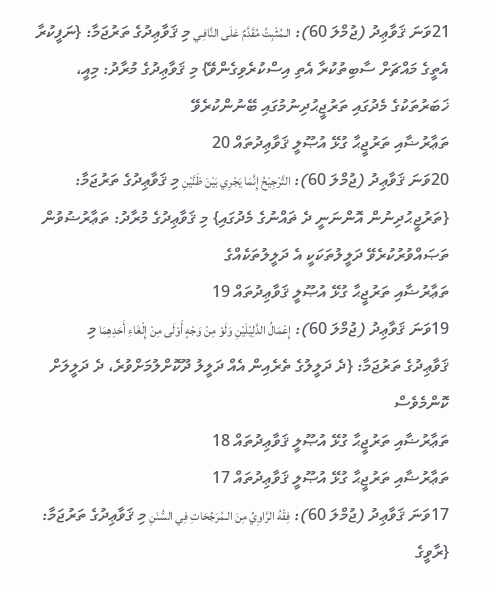21ވަނަ ޤަވާޢިދު (ޖުމްލަ 60): الـمُثْبِتُ مُقَدَّمٌ عَلَى النَّافِـي މި ޤަވާޢިދުގެ ތަރުޖަމާ: {ނަފީކުރާ އެތީގެ މައްޗަށް ސާބިތުކުރާ އެތި އިސްކުރެވިގެންވޭ} މި ޤަވާޢިދުގެ މުރާދު: މިއީ، ޚަބަރުތަކުގެ މެދުގައި ތަރުޖީޙުދިނުމުގައި ބޭނުންކުރެވޭ
ތަޢާރުޟާއި ތަރުޖީޙާ ގުޅޭ އުޞޫލީ ޤަވާޢިދުތައް 20
20ވަނަ ޤަވާޢިދު (ޖުމްލަ 60): التَّرْجِيْحُ إِنَّمَا يَجْرِي بَيْنَ ظَنَّيْنِ މި ޤަވާޢިދުގެ ތަރުޖަމާ: {ތަރުޖީޙުދިނުން އޮންނަނީ ދެ ޡައްނުގެ މެދުގައި} މި ޤަވާޢިދުގެ މުރާދު: ތަޢާރުޟުވުން ތަޞައްވުރުކުރެވޭ ދަލީލުތަކަކީ އެ ދަލީލުތަކެއްގެ
ތަޢާރުޟާއި ތަރުޖީޙާ ގުޅޭ އުޞޫލީ ޤަވާޢިދުތައް 19
19ވަނަ ޤަވާޢިދު (ޖުމްލަ 60): إِعْمَالُ الدَّلِيْلَيْنِ وَلَوْ مِنْ وَجْهٍ أَوْلَى مِنْ إِلْغَاءِ أَحَدِهِمَا މި ޤަވާޢިދުގެ ތަރުޖަމާ: {ދެ ދަލީލުގެ ތެރެއިން އެއް ދަލީލު ދޫކޮށްލުމަށްވުރެ، ދެ ދަލީލަށް ކޮންމެވެސް
ތަޢާރުޟާއި ތަރުޖީޙާ ގުޅޭ އުޞޫލީ ޤަވާޢިދުތައް 18
ތަޢާރުޟާއި ތަރުޖީޙާ ގުޅޭ އުޞޫލީ ޤަވާޢިދުތައް 17
17ވަނަ ޤަވާޢިދު (ޖުމްލަ 60): فِقْهُ الرَّاوِيِّ مِنَ الـمُرَجِّحَاتِ فِي السُّنَنِ މި ޤަވާޢިދުގެ ތަރުޖަމާ: {ރާވީގެ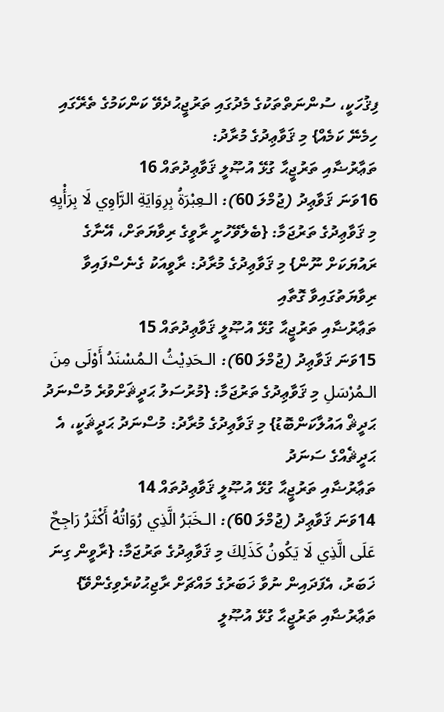ފިޤުހަކީ، ސުންނަތްތަކުގެ މެދުގައި ތަރުޖީޙުދެވޭ ކަންކަމުގެ ތެރޭގައި ހިމެނޭ ކަމެއް} މި ޤަވާޢިދުގެ މުރާދު:
ތަޢާރުޟާއި ތަރުޖީޙާ ގުޅޭ އުޞޫލީ ޤަވާޢިދުތައް 16
16ވަނަ ޤަވާޢިދު (ޖުމްލަ 60): الـعِبْرَةُ بِرِوَايَةِ الرَّاوِي لَا بِرَأْيِهِ މި ޤަވާޢިދުގެ ތަރުޖަމާ: {ބެލެވޭހުށީ ރާވީގެ ރިވާޔަތަށް، އޭނާގެ ރައުޔަކަށް ނޫން} މި ޤަވާޢިދުގެ މުރާދު: ރާވީއަކު ގެނެސްފައިވާ ރިވާޔަތުގައިވާ ގޮތާއި
ތަޢާރުޟާއި ތަރުޖީޙާ ގުޅޭ އުޞޫލީ ޤަވާޢިދުތައް 15
15ވަނަ ޤަވާޢިދު (ޖުމްލަ 60): الـحَدِيْثُ الـمُسْنَدُ أَوْلَى مِنَ الـمُرْسَلِ މި ޤަވާޢިދުގެ ތަރުޖަމާ: {މުރުސަލު ޙަދީޘަށްވުރެ މުސްނަދު ޙަދީޘް އައުލާކަންބޮޑު} މި ޤަވާޢިދުގެ މުރާދު: މުސްނަދު ޙަދީޘަކީ، އެ ޙަދީޘެއްގެ ސަނަދު
ތަޢާރުޟާއި ތަރުޖީޙާ ގުޅޭ އުޞޫލީ ޤަވާޢިދުތައް 14
14ވަނަ ޤަވާޢިދު (ޖުމްލަ 60): الـخَبَرُ الَّذِي رُوَاتُهُ أَكْثَرُ رَاجِحٌ عَلَى الَّذِي لَا يَكُونُ كَذَلِكَ މި ޤަވާޢިދުގެ ތަރުޖަމާ: {ރާވީން ގިނަ ޚަބަރު، އެފަދައިން ނުވާ ޚަބަރުގެ މައްޗަށް ރާޖިޙުކުރެވިގެންވޭ}
ތަޢާރުޟާއި ތަރުޖީޙާ ގުޅޭ އުޞޫލީ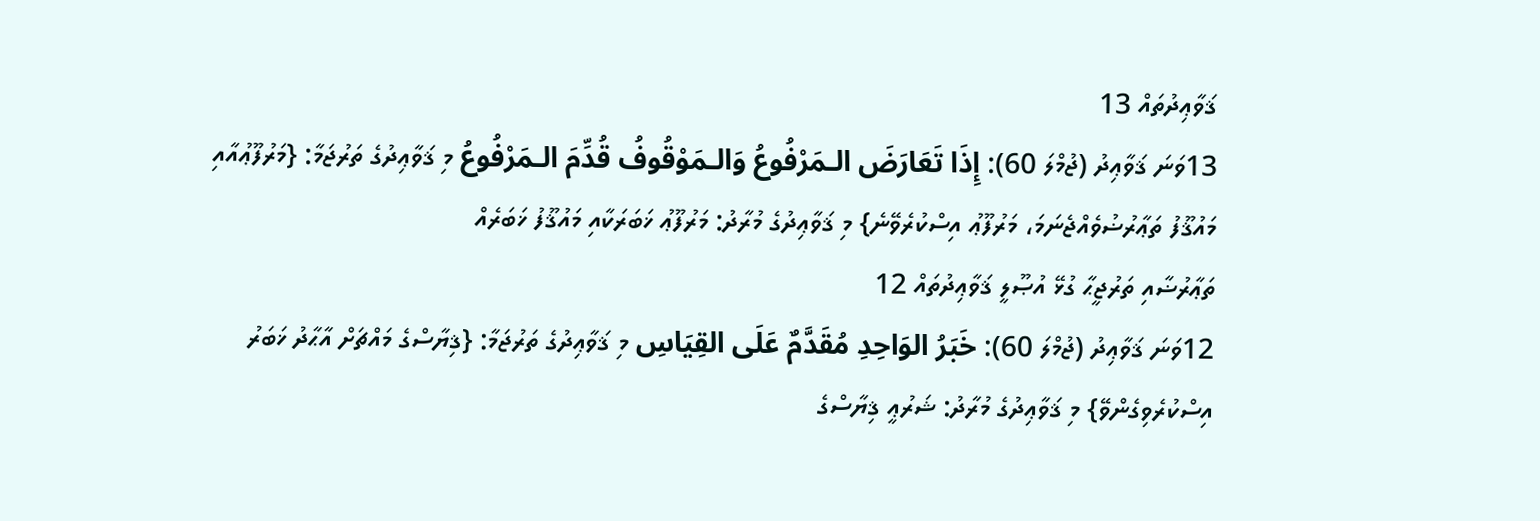ޤަވާޢިދުތައް 13
13ވަނަ ޤަވާޢިދު (ޖުމްލަ 60): إِذَا تَعَارَضَ الـمَرْفُوعُ وَالـمَوْقُوفُ قُدِّمَ الـمَرْفُوعُ މި ޤަވާޢިދުގެ ތަރުޖަމާ: {މަރުފޫޢުއާއި މައުޤޫފު ތަޢާރުޟުވެއްޖެނަމަ، މަރުފޫޢު އިސްކުރެވޭނެ} މި ޤަވާޢިދުގެ މުރާދު: މަރުފޫޢު ޚަބަރަކާއި މައުޤޫފު ޚަބަރެއް
ތަޢާރުޟާއި ތަރުޖީޙާ ގުޅޭ އުޞޫލީ ޤަވާޢިދުތައް 12
12ވަނަ ޤަވާޢިދު (ޖުމްލަ 60): خَبَرُ الوَاحِدِ مُقَدَّمٌ عَلَى القِيَاسِ މި ޤަވާޢިދުގެ ތަރުޖަމާ: {ޤިޔާސްގެ މައްޗަށް އާޙާދު ޚަބަރު އިސްކުރެވިގެންވޭ} މި ޤަވާޢިދުގެ މުރާދު: ޝަރުޢީ ޤިޔާސްގެ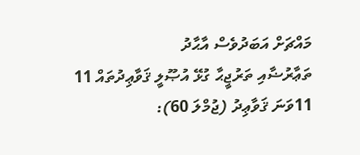މައްޗަށް އަބަދުވެސް އާޙާދު
ތަޢާރުޟާއި ތަރުޖީޙާ ގުޅޭ އުޞޫލީ ޤަވާޢިދުތައް 11
11ވަނަ ޤަވާޢިދު (ޖުމްލަ 60):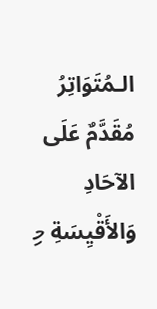الـمُتَوَاتِرُ مُقَدَّمٌ عَلَى الآحَادِ وَالأَقْيِسَةِ މި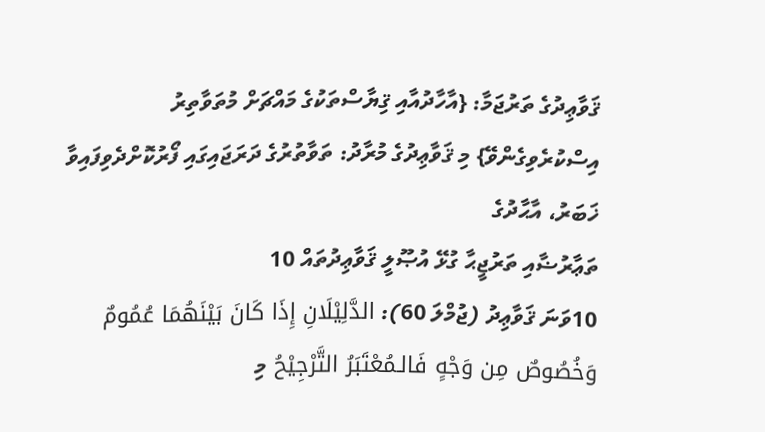ޤަވާޢިދުގެ ތަރުޖަމާ: {އާހާދުއާއި ޤިޔާސްތަކުގެ މައްޗަށް މުތަވާތިރު އިސްކުރެވިގެންވޭ} މި ޤަވާޢިދުގެ މުރާދު: ތަވާތުރުގެ ދަރަޖައިގައި ފޯރުކޮށްދެވިފައިވާ ޚަބަރު، އާޙާދުގެ
ތަޢާރުޟާއި ތަރުޖީޙާ ގުޅޭ އުޞޫލީ ޤަވާޢިދުތައް 10
10ވަނަ ޤަވާޢިދު (ޖުމްލަ 60): الدَّلِيْلَانِ إِذَا كَانَ بَيْنَهُمَا عُمُومٌ وَخُصُوصٌ مِن وَجْهٍ فَالـمُعْتَبَرُ التَّرْجِيْحُ މި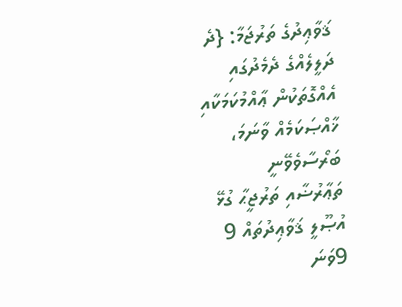ޤަވާޢިދުގެ ތަރުޖަމާ: {ދެ ދަލީލެއްގެ ދެމެދުގައި އެއްގޮތަކުން ޢާއްމުކަމަކާއި ޚާއްޞަކަމެއް ވާނަމަ، ބަރޯސާވެވޭނީ
ތަޢާރުޟާއި ތަރުޖީޙާ ގުޅޭ އުޞޫލީ ޤަވާޢިދުތައް 9
9ވަނަ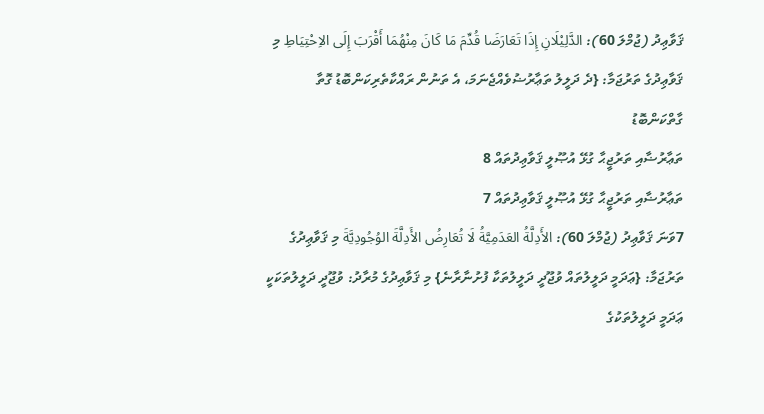ޤަވާޢިދު (ޖުމްލަ 60): الدَّلِيْلَانِ إِذَا تَعَارَضَا قُدِّمَ مَا كَانَ مِنْهُمَا أَقْرَبَ إِلَى الاِحْتِيَاطِ މި ޤަވާޢިދުގެ ތަރުޖަމާ: {ދެ ދަލީލު ތަޢާރުޟުވެއްޖެނަމަ، އެ ތަނުން ރައްކާތެރިކަންބޮޑު ގޮތާ ގާތްކަންބޮޑު
ތަޢާރުޟާއި ތަރުޖީޙާ ގުޅޭ އުޞޫލީ ޤަވާޢިދުތައް 8
ތަޢާރުޟާއި ތަރުޖީޙާ ގުޅޭ އުޞޫލީ ޤަވާޢިދުތައް 7
7ވަނަ ޤަވާޢިދު (ޖުމްލަ 60): الأَدِلَّةُ العَدَمِيَّةُ لَا تُعَارِضُ الأَدِلَّةَ الوُجُودِيَّةَ މި ޤަވާޢިދުގެ ތަރުޖަމާ: {ޢަދަމީ ދަލީލުތައް ވުޖޫދީ ދަލީލުތަކާ ފުށުނާރާނެ} މި ޤަވާޢިދުގެ މުރާދު: ވުޖޫދީ ދަލީލުތަކަކީ ޢަދަމީ ދަލީލުތަކުގެ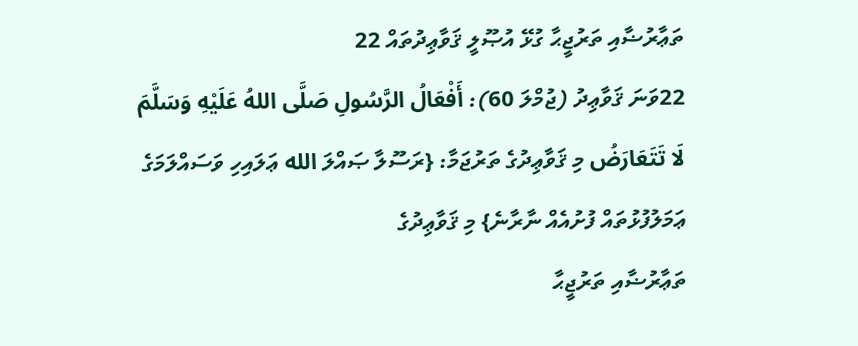ތަޢާރުޟާއި ތަރުޖީޙާ ގުޅޭ އުޞޫލީ ޤަވާޢިދުތައް 22
22ވަނަ ޤަވާޢިދު (ޖުމްލަ 60): أَفْعَالُ الرَّسُولِ صَلَّى اللهُ عَلَيْهِ وَسَلَّمَ لَا تَتَعَارَضُ މި ޤަވާޢިދުގެ ތަރުޖަމާ: {ރަސޫލާ ޞައްލަ الله ޢަލައިހި ވަސައްލަމަގެ ޢަމަލުފުޅުތައް ފުށުއެއް ނާރާނެ} މި ޤަވާޢިދުގެ
ތަޢާރުޟާއި ތަރުޖީޙާ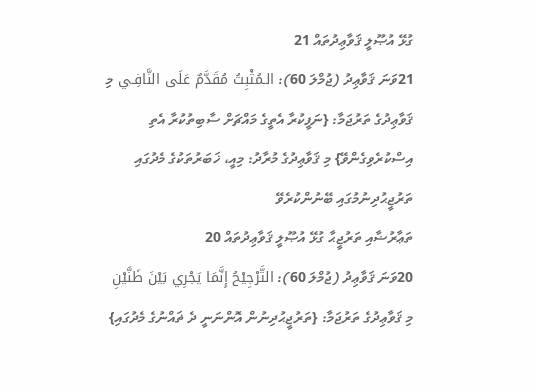ގުޅޭ އުޞޫލީ ޤަވާޢިދުތައް 21
21ވަނަ ޤަވާޢިދު (ޖުމްލަ 60): الـمُثْبِتُ مُقَدَّمٌ عَلَى النَّافِـي މި ޤަވާޢިދުގެ ތަރުޖަމާ: {ނަފީކުރާ އެތީގެ މައްޗަށް ސާބިތުކުރާ އެތި އިސްކުރެވިގެންވޭ} މި ޤަވާޢިދުގެ މުރާދު: މިއީ، ޚަބަރުތަކުގެ މެދުގައި ތަރުޖީޙުދިނުމުގައި ބޭނުންކުރެވޭ
ތަޢާރުޟާއި ތަރުޖީޙާ ގުޅޭ އުޞޫލީ ޤަވާޢިދުތައް 20
20ވަނަ ޤަވާޢިދު (ޖުމްލަ 60): التَّرْجِيْحُ إِنَّمَا يَجْرِي بَيْنَ ظَنَّيْنِ މި ޤަވާޢިދުގެ ތަރުޖަމާ: {ތަރުޖީޙުދިނުން އޮންނަނީ ދެ ޡައްނުގެ މެދުގައި}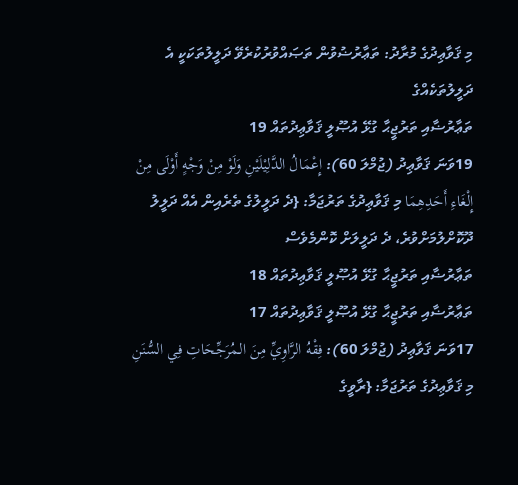މި ޤަވާޢިދުގެ މުރާދު: ތަޢާރުޟުވުން ތަޞައްވުރުކުރެވޭ ދަލީލުތަކަކީ އެ ދަލީލުތަކެއްގެ
ތަޢާރުޟާއި ތަރުޖީޙާ ގުޅޭ އުޞޫލީ ޤަވާޢިދުތައް 19
19ވަނަ ޤަވާޢިދު (ޖުމްލަ 60): إِعْمَالُ الدَّلِيْلَيْنِ وَلَوْ مِنْ وَجْهٍ أَوْلَى مِنْ إِلْغَاءِ أَحَدِهِمَا މި ޤަވާޢިދުގެ ތަރުޖަމާ: {ދެ ދަލީލުގެ ތެރެއިން އެއް ދަލީލު ދޫކޮށްލުމަށްވުރެ، ދެ ދަލީލަށް ކޮންމެވެސް
ތަޢާރުޟާއި ތަރުޖީޙާ ގުޅޭ އުޞޫލީ ޤަވާޢިދުތައް 18
ތަޢާރުޟާއި ތަރުޖީޙާ ގުޅޭ އުޞޫލީ ޤަވާޢިދުތައް 17
17ވަނަ ޤަވާޢިދު (ޖުމްލަ 60): فِقْهُ الرَّاوِيِّ مِنَ الـمُرَجِّحَاتِ فِي السُّنَنِ މި ޤަވާޢިދުގެ ތަރުޖަމާ: {ރާވީގެ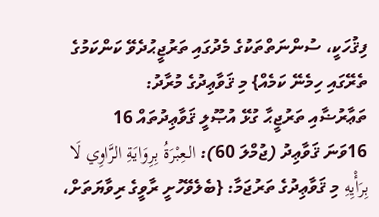ފިޤުހަކީ، ސުންނަތްތަކުގެ މެދުގައި ތަރުޖީޙުދެވޭ ކަންކަމުގެ ތެރޭގައި ހިމެނޭ ކަމެއް} މި ޤަވާޢިދުގެ މުރާދު:
ތަޢާރުޟާއި ތަރުޖީޙާ ގުޅޭ އުޞޫލީ ޤަވާޢިދުތައް 16
16ވަނަ ޤަވާޢިދު (ޖުމްލަ 60): الـعِبْرَةُ بِرِوَايَةِ الرَّاوِي لَا بِرَأْيِهِ މި ޤަވާޢިދުގެ ތަރުޖަމާ: {ބެލެވޭހުށީ ރާވީގެ ރިވާޔަތަށް،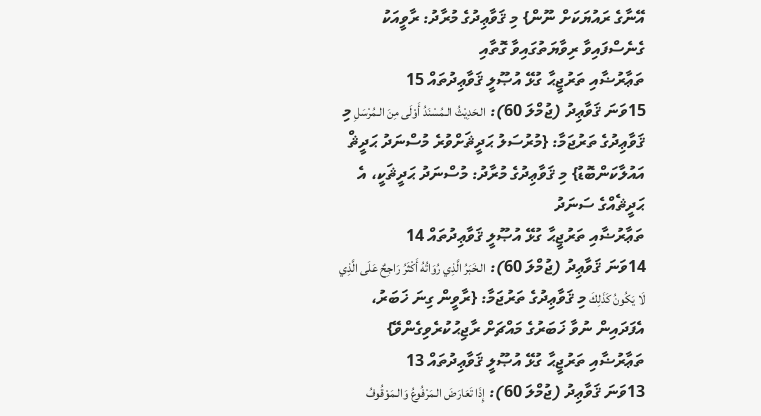އޭނާގެ ރައުޔަކަށް ނޫން} މި ޤަވާޢިދުގެ މުރާދު: ރާވީއަކު ގެނެސްފައިވާ ރިވާޔަތުގައިވާ ގޮތާއި
ތަޢާރުޟާއި ތަރުޖީޙާ ގުޅޭ އުޞޫލީ ޤަވާޢިދުތައް 15
15ވަނަ ޤަވާޢިދު (ޖުމްލަ 60): الـحَدِيْثُ الـمُسْنَدُ أَوْلَى مِنَ الـمُرْسَلِ މި ޤަވާޢިދުގެ ތަރުޖަމާ: {މުރުސަލު ޙަދީޘަށްވުރެ މުސްނަދު ޙަދީޘް އައުލާކަންބޮޑު} މި ޤަވާޢިދުގެ މުރާދު: މުސްނަދު ޙަދީޘަކީ، އެ ޙަދީޘެއްގެ ސަނަދު
ތަޢާރުޟާއި ތަރުޖީޙާ ގުޅޭ އުޞޫލީ ޤަވާޢިދުތައް 14
14ވަނަ ޤަވާޢިދު (ޖުމްލަ 60): الـخَبَرُ الَّذِي رُوَاتُهُ أَكْثَرُ رَاجِحٌ عَلَى الَّذِي لَا يَكُونُ كَذَلِكَ މި ޤަވާޢިދުގެ ތަރުޖަމާ: {ރާވީން ގިނަ ޚަބަރު، އެފަދައިން ނުވާ ޚަބަރުގެ މައްޗަށް ރާޖިޙުކުރެވިގެންވޭ}
ތަޢާރުޟާއި ތަރުޖީޙާ ގުޅޭ އުޞޫލީ ޤަވާޢިދުތައް 13
13ވަނަ ޤަވާޢިދު (ޖުމްލަ 60): إِذَا تَعَارَضَ الـمَرْفُوعُ وَالـمَوْقُوفُ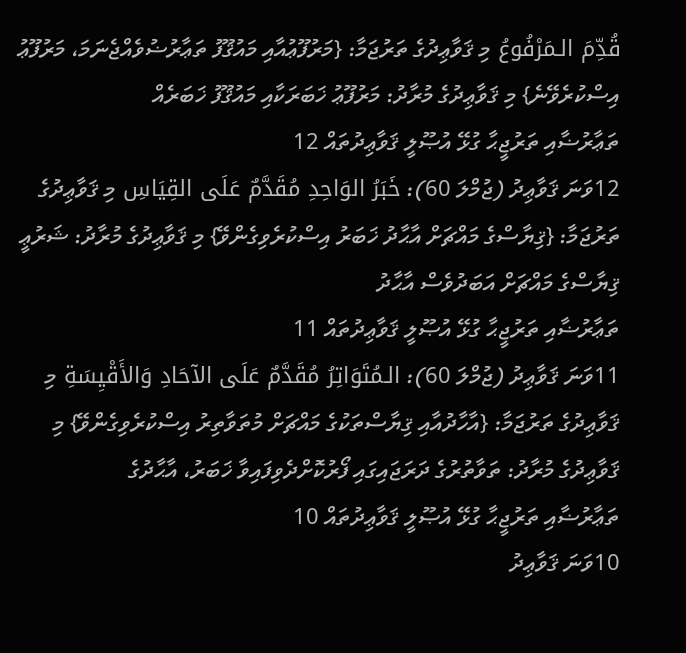قُدِّمَ الـمَرْفُوعُ މި ޤަވާޢިދުގެ ތަރުޖަމާ: {މަރުފޫޢުއާއި މައުޤޫފު ތަޢާރުޟުވެއްޖެނަމަ، މަރުފޫޢު އިސްކުރެވޭނެ} މި ޤަވާޢިދުގެ މުރާދު: މަރުފޫޢު ޚަބަރަކާއި މައުޤޫފު ޚަބަރެއް
ތަޢާރުޟާއި ތަރުޖީޙާ ގުޅޭ އުޞޫލީ ޤަވާޢިދުތައް 12
12ވަނަ ޤަވާޢިދު (ޖުމްލަ 60): خَبَرُ الوَاحِدِ مُقَدَّمٌ عَلَى القِيَاسِ މި ޤަވާޢިދުގެ ތަރުޖަމާ: {ޤިޔާސްގެ މައްޗަށް އާޙާދު ޚަބަރު އިސްކުރެވިގެންވޭ} މި ޤަވާޢިދުގެ މުރާދު: ޝަރުޢީ ޤިޔާސްގެ މައްޗަށް އަބަދުވެސް އާޙާދު
ތަޢާރުޟާއި ތަރުޖީޙާ ގުޅޭ އުޞޫލީ ޤަވާޢިދުތައް 11
11ވަނަ ޤަވާޢިދު (ޖުމްލަ 60): الـمُتَوَاتِرُ مُقَدَّمٌ عَلَى الآحَادِ وَالأَقْيِسَةِ މި ޤަވާޢިދުގެ ތަރުޖަމާ: {އާހާދުއާއި ޤިޔާސްތަކުގެ މައްޗަށް މުތަވާތިރު އިސްކުރެވިގެންވޭ} މި ޤަވާޢިދުގެ މުރާދު: ތަވާތުރުގެ ދަރަޖައިގައި ފޯރުކޮށްދެވިފައިވާ ޚަބަރު، އާޙާދުގެ
ތަޢާރުޟާއި ތަރުޖީޙާ ގުޅޭ އުޞޫލީ ޤަވާޢިދުތައް 10
10ވަނަ ޤަވާޢިދު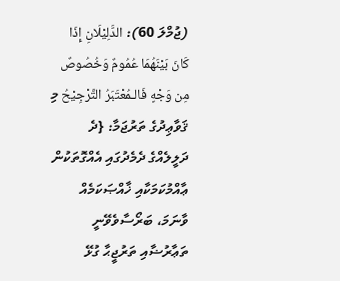(ޖުމްލަ 60): الدَّلِيْلَانِ إِذَا كَانَ بَيْنَهُمَا عُمُومٌ وَخُصُوصٌ مِن وَجْهٍ فَالـمُعْتَبَرُ التَّرْجِيْحُ މި ޤަވާޢިދުގެ ތަރުޖަމާ: {ދެ ދަލީލެއްގެ ދެމެދުގައި އެއްގޮތަކުން ޢާއްމުކަމަކާއި ޚާއްޞަކަމެއް ވާނަމަ، ބަރޯސާވެވޭނީ
ތަޢާރުޟާއި ތަރުޖީޙާ ގުޅޭ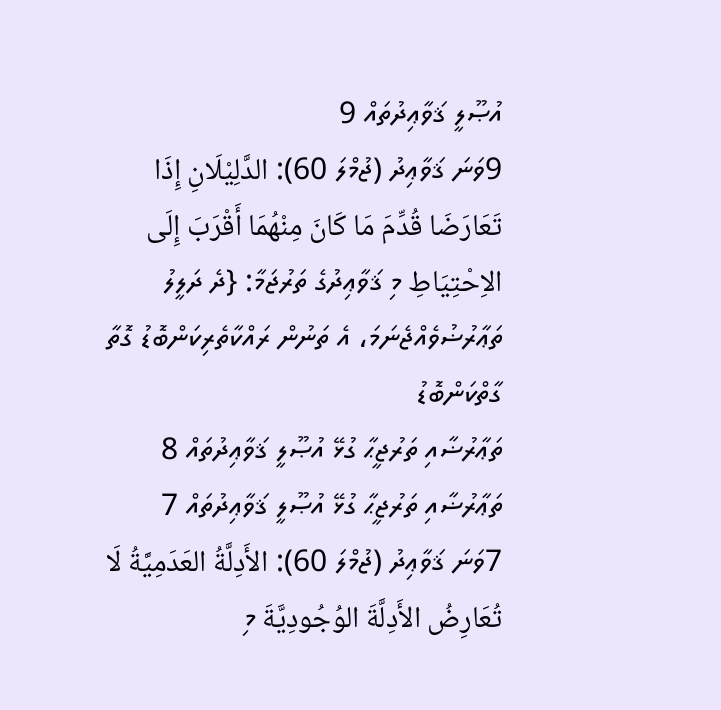އުޞޫލީ ޤަވާޢިދުތައް 9
9ވަނަ ޤަވާޢިދު (ޖުމްލަ 60): الدَّلِيْلَانِ إِذَا تَعَارَضَا قُدِّمَ مَا كَانَ مِنْهُمَا أَقْرَبَ إِلَى الاِحْتِيَاطِ މި ޤަވާޢިދުގެ ތަރުޖަމާ: {ދެ ދަލީލު ތަޢާރުޟުވެއްޖެނަމަ، އެ ތަނުން ރައްކާތެރިކަންބޮޑު ގޮތާ ގާތްކަންބޮޑު
ތަޢާރުޟާއި ތަރުޖީޙާ ގުޅޭ އުޞޫލީ ޤަވާޢިދުތައް 8
ތަޢާރުޟާއި ތަރުޖީޙާ ގުޅޭ އުޞޫލީ ޤަވާޢިދުތައް 7
7ވަނަ ޤަވާޢިދު (ޖުމްލަ 60): الأَدِلَّةُ العَدَمِيَّةُ لَا تُعَارِضُ الأَدِلَّةَ الوُجُودِيَّةَ މި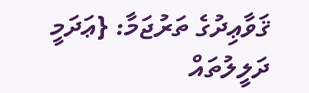ޤަވާޢިދުގެ ތަރުޖަމާ: {ޢަދަމީ ދަލީލުތައް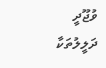ވުޖޫދީ ދަލީލުތަކާ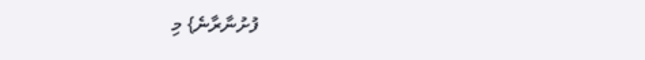ފުށުނާރާނެ} މި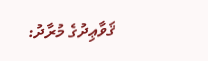ޤަވާޢިދުގެ މުރާދު: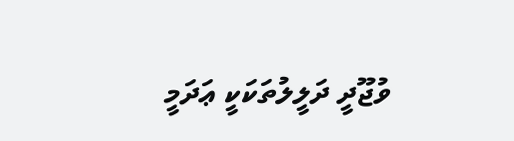ވުޖޫދީ ދަލީލުތަކަކީ ޢަދަމީ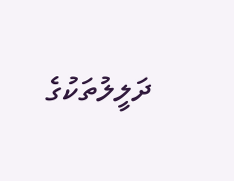ދަލީލުތަކުގެ